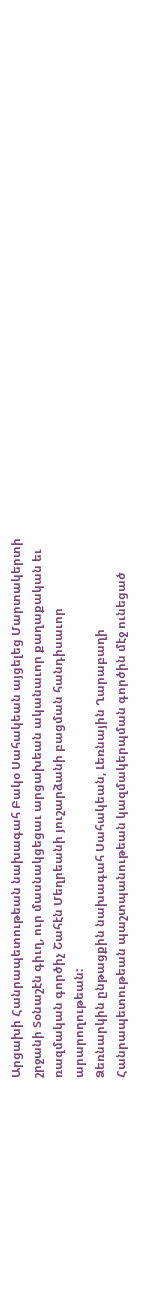Արցախի Հանրապետութեան նախագահ Բակօ Սահակեան այցելեց Մարտակերտի շրջանի Տօնաշէն գիւղ, ուր մասնակցեցաւ արցախեան ականաւոր քաղաքական եւ ռազմական գործիչ Շահէն Մեղրեանի յուշարձանի բացման հանդիսաւոր արարողութեան:
Ձեռնարկին ընթացքին նախագահ Սահակեան, Լեռնային Ղարաբաղի Հանրապետութեան պաշտպանութեան կազմակերպման գործին մէջ ունեցած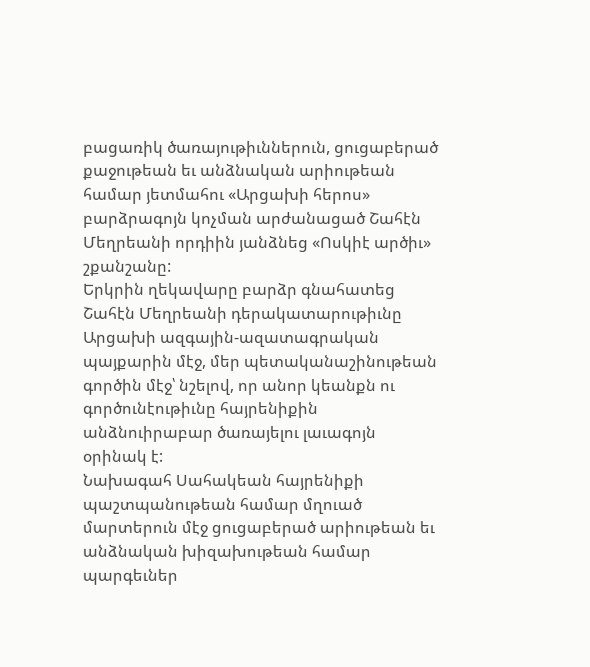բացառիկ ծառայութիւններուն, ցուցաբերած քաջութեան եւ անձնական արիութեան համար յետմահու «Արցախի հերոս» բարձրագոյն կոչման արժանացած Շահէն Մեղրեանի որդիին յանձնեց «Ոսկիէ արծիւ» շքանշանը:
Երկրին ղեկավարը բարձր գնահատեց Շահէն Մեղրեանի դերակատարութիւնը Արցախի ազգային-ազատագրական պայքարին մէջ, մեր պետականաշինութեան գործին մէջ՝ նշելով, որ անոր կեանքն ու գործունէութիւնը հայրենիքին անձնուիրաբար ծառայելու լաւագոյն օրինակ է:
Նախագահ Սահակեան հայրենիքի պաշտպանութեան համար մղուած մարտերուն մէջ ցուցաբերած արիութեան եւ անձնական խիզախութեան համար պարգեւներ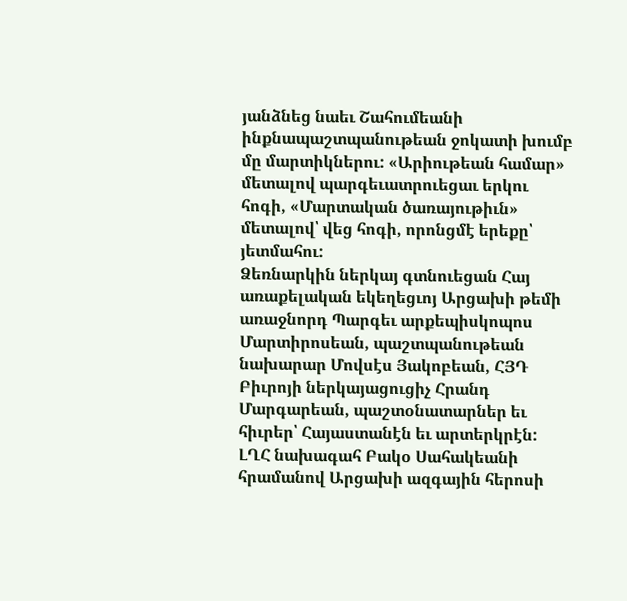յանձնեց նաեւ Շահումեանի ինքնապաշտպանութեան ջոկատի խումբ մը մարտիկներու: «Արիութեան համար» մետալով պարգեւատրուեցաւ երկու հոգի, «Մարտական ծառայութիւն» մետալով՝ վեց հոգի, որոնցմէ երեքը՝ յետմահու:
Ձեռնարկին ներկայ գտնուեցան Հայ առաքելական եկեղեցւոյ Արցախի թեմի առաջնորդ Պարգեւ արքեպիսկոպոս Մարտիրոսեան, պաշտպանութեան նախարար Մովսէս Յակոբեան, ՀՅԴ Բիւրոյի ներկայացուցիչ Հրանդ Մարգարեան, պաշտօնատարներ եւ հիւրեր՝ Հայաստանէն եւ արտերկրէն:
ԼՂՀ նախագահ Բակօ Սահակեանի հրամանով Արցախի ազգային հերոսի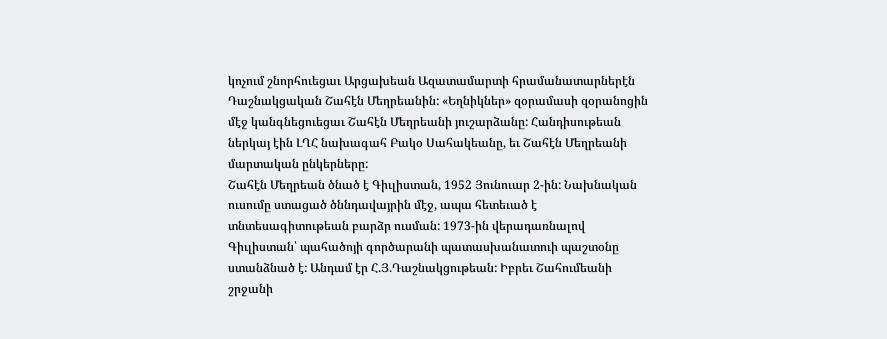կոչում շնորհուեցաւ Արցախեան Ազատամարտի հրամանատարներէն Դաշնակցական Շահէն Մեղրեանին: «Եղնիկներ» զօրամասի զօրանոցին մէջ կանգնեցուեցաւ Շահէն Մեղրեանի յուշարձանը: Հանդիսութեան ներկայ էին ԼՂՀ նախագահ Բակօ Սահակեանը, եւ Շահէն Մեղրեանի մարտական ընկերները:
Շահէն Մեղրեան ծնած է Գիւլիստան, 1952 Յունուար 2-ին: Նախնական ուսումը ստացած ծննդավայրին մէջ, ապա հետեւած է տնտեսագիտութեան բարձր ուսման: 1973-ին վերադառնալով Գիւլիստան՝ պահածոյի գործարանի պատասխանատուի պաշտօնը ստանձնած է: Անդամ էր Հ.Յ.Դաշնակցութեան: Իբրեւ Շահումեանի շրջանի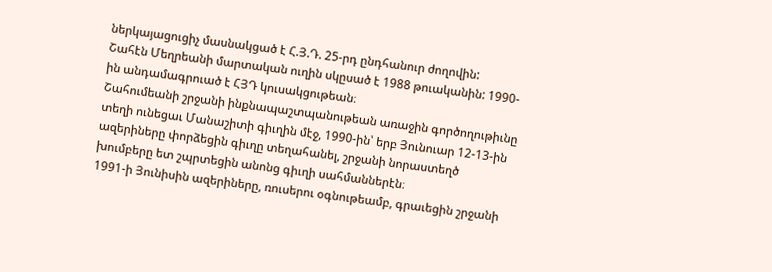ներկայացուցիչ մասնակցած է Հ.Յ.Դ. 25-րդ ընդհանուր ժողովին:
Շահէն Մեղրեանի մարտական ուղին սկըսած է 1988 թուականին: 1990-ին անդամագրուած է ՀՅԴ կուսակցութեան։
Շահումեանի շրջանի ինքնապաշտպանութեան առաջին գործողութիւնը տեղի ունեցաւ Մանաշիտի գիւղին մէջ, 1990-ին՝ երբ Յունուար 12-13-ին ազերիները փորձեցին գիւղը տեղահանել, շրջանի նորաստեղծ խումբերը ետ շպրտեցին անոնց գիւղի սահմաններէն։
1991-ի Յունիսին ազերիները, ռուսերու օգնութեամբ, գրաւեցին շրջանի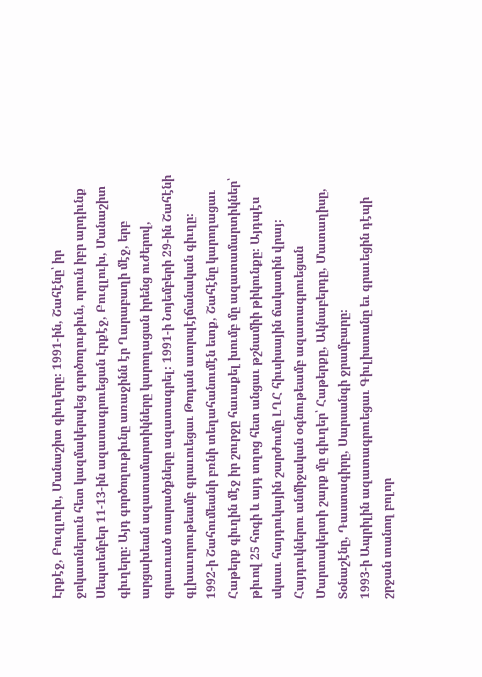Էրքէջ, Բուզլուխ, Մանաշիտ գիւղերը։ 1991-ին, Շահէնը՝ իր ջոկատներուն հետ կազմակերպեց գործողութիւն, որուն իբր արդիւնք Սեպտեմբեր 11-13-ին ազատագրուեցան Էրքէջ, Բուզլուխ, Մանաշիտ գիւղերը։ Այդ գործողութիւնը առաջինն էր Ղարաբաղի մէջ, երբ արցախեան ազատամարտիկները կարողացան իրենց ուժերով, գրաւուած տարածքները ազատագրել։ 1991-ի Նոյեմբերի 29-ին Շահէնի գլխաւորութեամբ գրաւուեցաւ Թոդան ատրպէյճանական գիւղը։
1992-ի Շահումեանի բռնի տեղահանումէն ետք, Շահէնը կարողացաւ Հաթերք գիւղին մէջ իր շուրջը հաւաքել խումբ մը ազատամարտիկներ՝ թիւով 25 հոգի և այդ տղոց հետ անցաւ թշնամիի թիկունքը։ Այդպէս սկսաւ հայդուկային շարժումը ԼՂՀ հիւսիսային ճակատին վրայ։ Հայդուկներու անմիջական օգնութեամբ ազատագրուեցան Մարտակերտի շարք մը գիւղեր՝ Հաթերքը, Ակնաբերդը, Մատաղիսը, Տօնաշէնը, Դաստագիրը, Սարսանգի ջրամբարը։
1993-ի Ապրիլին ազատագրուեցաւ Գիւլիստանը եւ գրաւեցին դէպի շրջան տանող բոլոր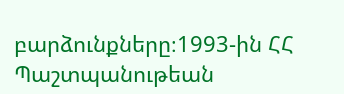բարձունքները։1993-ին ՀՀ Պաշտպանութեան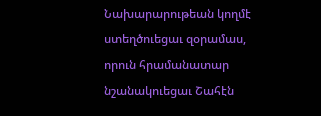Նախարարութեան կողմէ ստեղծուեցաւ զօրամաս, որուն հրամանատար նշանակուեցաւ Շահէն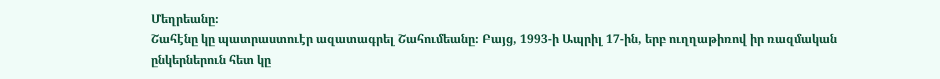Մեղրեանը։
Շահէնը կը պատրաստուէր ազատագրել Շահումեանը։ Բայց, 1993-ի Ապրիլ 17-ին, երբ ուղղաթիռով իր ռազմական ընկերներուն հետ կը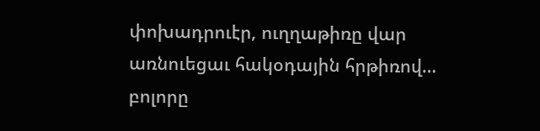փոխադրուէր, ուղղաթիռը վար առնուեցաւ հակօդային հրթիռով… բոլորը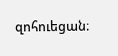զոհուեցան։